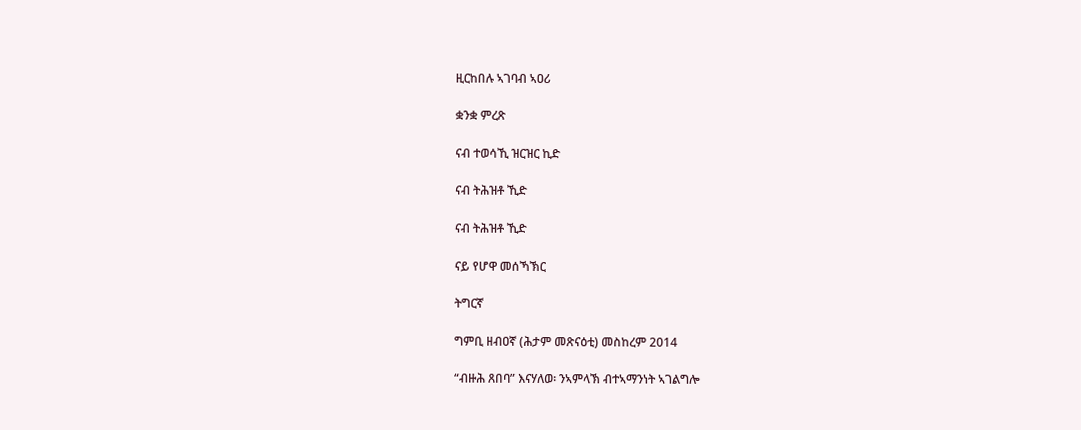ዚርከበሉ ኣገባብ ኣዐሪ

ቋንቋ ምረጽ

ናብ ተወሳኺ ዝርዝር ኪድ

ናብ ትሕዝቶ ኺድ

ናብ ትሕዝቶ ኺድ

ናይ የሆዋ መሰኻኽር

ትግርኛ

ግምቢ ዘብዐኛ (ሕታም መጽናዕቲ) መስከረም 2014

“ብዙሕ ጸበባ” እናሃለወ፡ ንኣምላኽ ብተኣማንነት ኣገልግሎ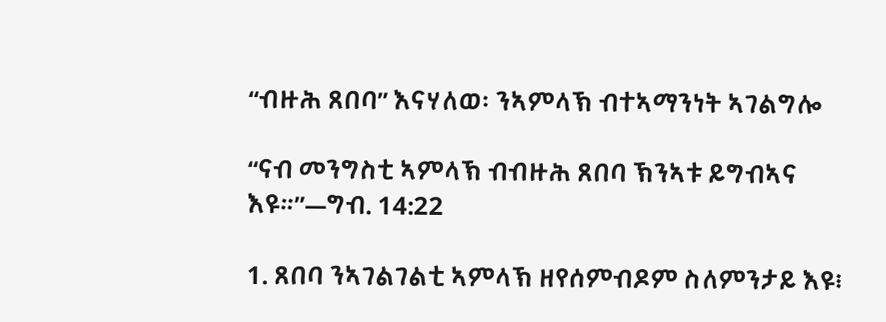“ብዙሕ ጸበባ” እናሃለወ፡ ንኣምላኽ ብተኣማንነት ኣገልግሎ

“ናብ መንግስቲ ኣምላኽ ብብዙሕ ጸበባ ኽንኣቱ ይግብኣና እዩ።”—ግብ. 14:22

1. ጸበባ ንኣገልገልቲ ኣምላኽ ዘየሰምብዶም ስለምንታይ እዩ፧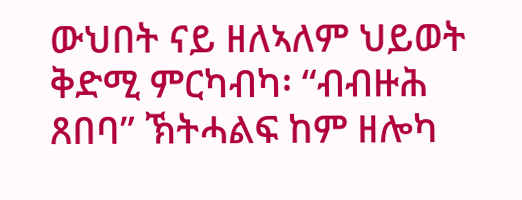ውህበት ናይ ዘለኣለም ህይወት ቅድሚ ምርካብካ፡ “ብብዙሕ ጸበባ” ኽትሓልፍ ከም ዘሎካ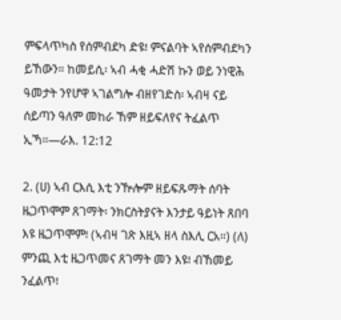ምፍላጥካስ የሰምብደካ ድዩ፧ ምናልባት ኣየሰምብደካን ይኸውን። ከመይሲ፡ ኣብ ሓቂ ሓድሽ ኩን ወይ ንነዊሕ ዓመታት ንየሆዋ ኣገልግሎ ብዘየገድስ፡ ኣብዛ ናይ ሰይጣን ዓለም መከራ ኸም ዘይፍለየና ትፈልጥ ኢኻ።—ራእ. 12:12

2. (ሀ) ኣብ ርእሲ እቲ ንዅሎም ዘይፍጹማት ሰባት ዜጋጥሞም ጸገማት፡ ንክርስትያናት እንታይ ዓይነት ጸበባ እዩ ዜጋጥሞም፧ (ኣብዛ ገጽ እዚኣ ዘላ ስእሊ ርአ።) (ለ) ምንጪ እቲ ዜጋጥመና ጸገማት መን እዩ፧ ብኸመይ ንፈልጥ፧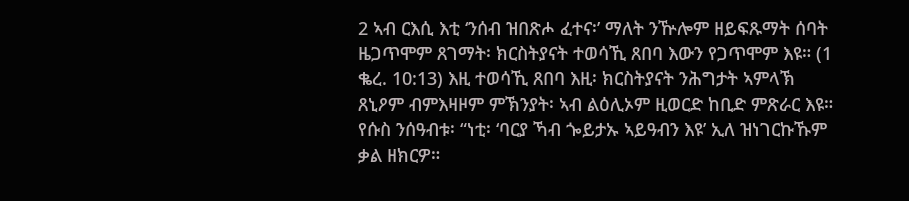2 ኣብ ርእሲ እቲ ‘ንሰብ ዝበጽሖ ፈተና፡’ ማለት ንዅሎም ዘይፍጹማት ሰባት ዜጋጥሞም ጸገማት፡ ክርስትያናት ተወሳኺ ጸበባ እውን የጋጥሞም እዩ። (1 ቈረ. 10:13) እዚ ተወሳኺ ጸበባ እዚ፡ ክርስትያናት ንሕግታት ኣምላኽ ጸኒዖም ብምእዛዞም ምኽንያት፡ ኣብ ልዕሊኦም ዚወርድ ከቢድ ምጽራር እዩ። የሱስ ንሰዓብቱ፡ “ነቲ፡ ‘ባርያ ኻብ ጐይታኡ ኣይዓብን እዩ’ ኢለ ዝነገርኩኹም ቃል ዘክርዎ።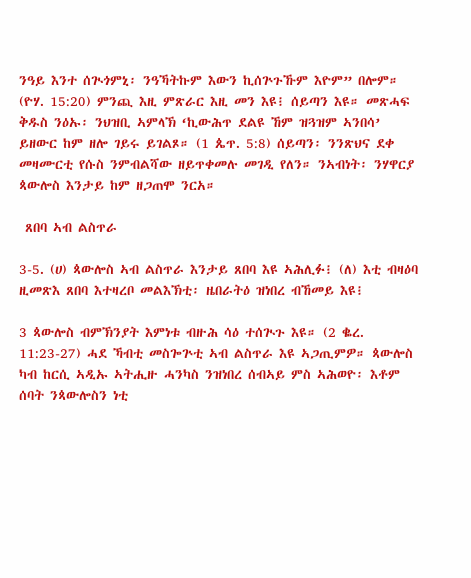ንዓይ እንተ ሰጒጎምኒ፡ ንዓኻትኩም እውን ኪሰጕጉኹም እዮም” በሎም። (ዮሃ. 15:20) ምንጪ እዚ ምጽራር እዚ መን እዩ፧ ሰይጣን እዩ። መጽሓፍ ቅዱስ ንዕኡ፡ ንህዝቢ ኣምላኽ ‘ኪውሕጥ ደልዩ ኸም ዝጓዝም ኣንበሳ’ ይዘውር ከም ዘሎ ገይሩ ይገልጾ። (1 ጴጥ. 5:8) ሰይጣን፡ ንንጽህና ደቀ መዛሙርቲ የሱስ ንምብልሻው ዘይጥቀመሉ መገዲ የለን። ንኣብነት፡ ንሃዋርያ ጳውሎስ እንታይ ከም ዘጋጠሞ ንርአ።

 ጸበባ ኣብ ልስጥራ

3-5. (ሀ) ጳውሎስ ኣብ ልስጥራ እንታይ ጸበባ እዩ ኣሕሊፉ፧ (ለ) እቲ ብዛዕባ ዚመጽእ ጸበባ እተዛረቦ መልእኽቲ፡ ዜበራትዕ ዝነበረ ብኸመይ እዩ፧

3 ጳውሎስ ብምኽንያት እምነቱ ብዙሕ ሳዕ ተሰጒጉ እዩ። (2 ቈረ. 11:23-27) ሓደ ኻብቲ መስጐጕቲ ኣብ ልስጥራ እዩ ኣጋጢምዎ። ጳውሎስ ካብ ከርሲ ኣዲኡ ኣትሒዙ ሓንካስ ንዝነበረ ሰብኣይ ምስ ኣሕወዮ፡ እቶም ሰባት ንጳውሎስን ነቲ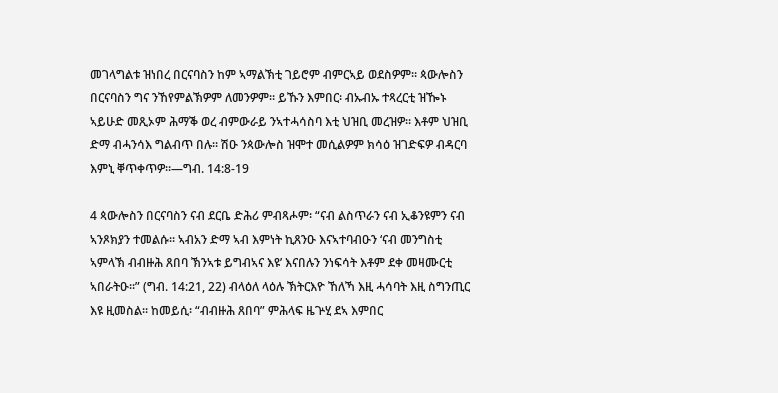መገላግልቱ ዝነበረ በርናባስን ከም ኣማልኽቲ ገይሮም ብምርኣይ ወደስዎም። ጳውሎስን በርናባስን ግና ንኸየምልኽዎም ለመንዎም። ይኹን እምበር፡ ብኡብኡ ተጻረርቲ ዝዀኑ ኣይሁድ መጺኦም ሕማቕ ወረ ብምውራይ ንኣተሓሳስባ እቲ ህዝቢ መረዝዎ። እቶም ህዝቢ ድማ ብሓንሳእ ግልብጥ በሉ። ሽዑ ንጳውሎስ ዝሞተ መሲልዎም ክሳዕ ዝገድፍዎ ብዳርባ እምኒ ቐጥቀጥዎ።—ግብ. 14:8-19

4 ጳውሎስን በርናባስን ናብ ደርቤ ድሕሪ ምብጻሖም፡ “ናብ ልስጥራን ናብ ኢቆንዩምን ናብ ኣንጾክያን ተመልሱ። ኣብአን ድማ ኣብ እምነት ኪጸንዑ እናኣተባብዑን ‘ናብ መንግስቲ ኣምላኽ ብብዙሕ ጸበባ ኽንኣቱ ይግብኣና እዩ’ እናበሉን ንነፍሳት እቶም ደቀ መዛሙርቲ ኣበራትዑ።” (ግብ. 14:21, 22) ብላዕለ ላዕሉ ኽትርእዮ ኸለኻ እዚ ሓሳባት እዚ ስግንጢር እዩ ዚመስል። ከመይሲ፡ “ብብዙሕ ጸበባ” ምሕላፍ ዜጕሂ ደኣ እምበር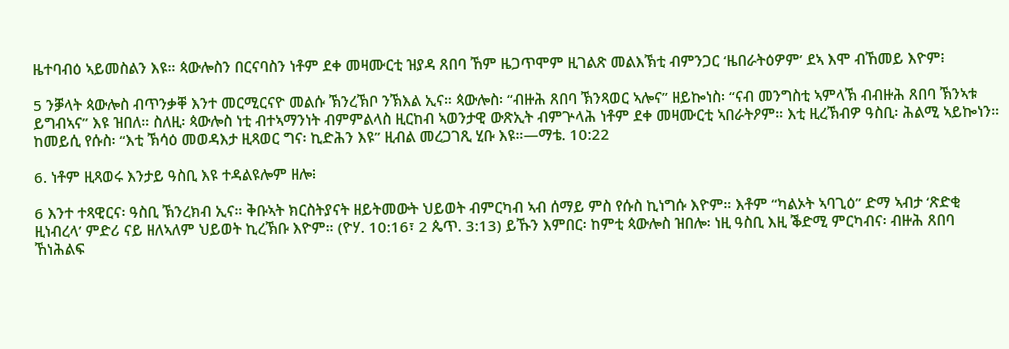ዜተባብዕ ኣይመስልን እዩ። ጳውሎስን በርናባስን ነቶም ደቀ መዛሙርቲ ዝያዳ ጸበባ ኸም ዜጋጥሞም ዚገልጽ መልእኽቲ ብምንጋር ‘ዜበራትዕዎም’ ደኣ እሞ ብኸመይ እዮም፧

5 ንቓላት ጳውሎስ ብጥንቃቐ እንተ መርሚርናዮ መልሱ ኽንረኽቦ ንኽእል ኢና። ጳውሎስ፡ “ብዙሕ ጸበባ ኽንጻወር ኣሎና” ዘይኰነስ፡ “ናብ መንግስቲ ኣምላኽ ብብዙሕ ጸበባ ኽንኣቱ ይግብኣና” እዩ ዝበለ። ስለዚ፡ ጳውሎስ ነቲ ብተኣማንነት ብምምልላስ ዚርከብ ኣወንታዊ ውጽኢት ብምጕላሕ ነቶም ደቀ መዛሙርቲ ኣበራትዖም። እቲ ዚረኽብዎ ዓስቢ፡ ሕልሚ ኣይኰነን። ከመይሲ የሱስ፡ “እቲ ኽሳዕ መወዳእታ ዚጻወር ግና፡ ኪድሕን እዩ” ዚብል መረጋገጺ ሂቡ እዩ።—ማቴ. 10:22

6. ነቶም ዚጻወሩ እንታይ ዓስቢ እዩ ተዳልዩሎም ዘሎ፧

6 እንተ ተጻዊርና፡ ዓስቢ ኽንረክብ ኢና። ቅቡኣት ክርስትያናት ዘይትመውት ህይወት ብምርካብ ኣብ ሰማይ ምስ የሱስ ኪነግሱ እዮም። እቶም “ካልኦት ኣባጊዕ” ድማ ኣብታ ‘ጽድቂ ዚነብረላ’ ምድሪ ናይ ዘለኣለም ህይወት ኪረኽቡ እዮም። (ዮሃ. 10:16፣ 2 ጴጥ. 3:13) ይኹን እምበር፡ ከምቲ ጳውሎስ ዝበሎ፡ ነዚ ዓስቢ እዚ ቕድሚ ምርካብና፡ ብዙሕ ጸበባ ኸነሕልፍ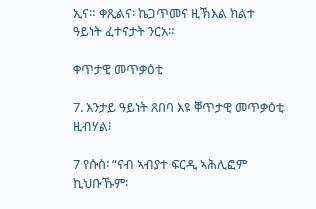ኢና። ቀጺልና፡ ኬጋጥመና ዚኽእል ክልተ ዓይነት ፈተናታት ንርአ።

ቀጥታዊ መጥቃዕቲ

7. እንታይ ዓይነት ጸበባ እዩ ቐጥታዊ መጥቃዕቲ ዚብሃል፧

7 የሱስ፡ “ናብ ኣብያተ ፍርዲ ኣሕሊፎም ኪህቡኹም፡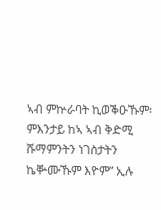ኣብ ምኵራባት ኪወቕዑኹም፡ ምእንታይ ከኣ ኣብ ቅድሚ ሹማምንትን ነገስታትን ኬቝሙኹም እዮም” ኢሉ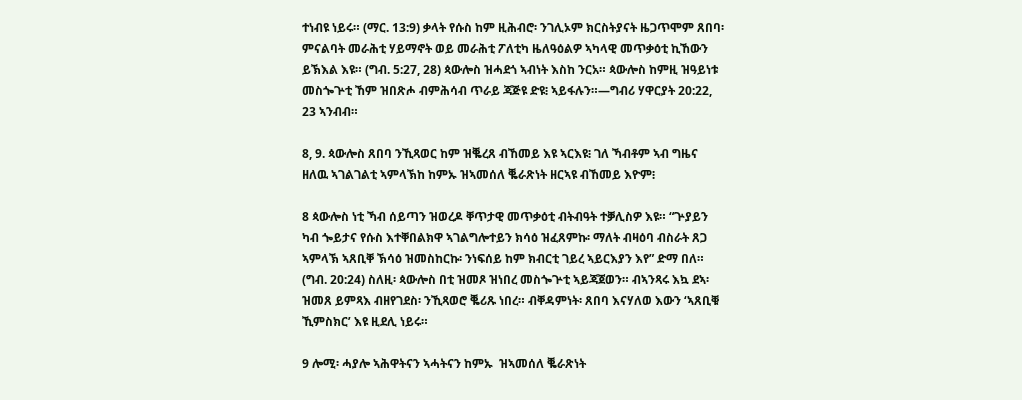ተነብዩ ነይሩ። (ማር. 13:9) ቃላት የሱስ ከም ዚሕብሮ፡ ንገሊኦም ክርስትያናት ዜጋጥሞም ጸበባ፡ ምናልባት መራሕቲ ሃይማኖት ወይ መራሕቲ ፖለቲካ ዜለዓዕልዎ ኣካላዊ መጥቃዕቲ ኪኸውን ይኽእል እዩ። (ግብ. 5:27, 28) ጳውሎስ ዝሓደጎ ኣብነት እስከ ንርአ። ጳውሎስ ከምዚ ዝዓይነቱ መስጐጕቲ ኸም ዝበጽሖ ብምሕሳብ ጥራይ ጃጅዩ ድዩ፧ ኣይፋሉን።—ግብሪ ሃዋርያት 20:22, 23 ኣንብብ።

8, 9. ጳውሎስ ጸበባ ንኺጻወር ከም ዝቘረጸ ብኸመይ እዩ ኣርእዩ፧ ገለ ኻብቶም ኣብ ግዜና ዘለዉ ኣገልገልቲ ኣምላኽከ ከምኡ ዝኣመሰለ ቘራጽነት ዘርኣዩ ብኸመይ እዮም፧

8 ጳውሎስ ነቲ ኻብ ሰይጣን ዝወረዶ ቐጥታዊ መጥቃዕቲ ብትብዓት ተቓሊስዎ እዩ። “ጕያይን ካብ ጐይታና የሱስ እተቐበልክዋ ኣገልግሎተይን ክሳዕ ዝፈጸምኩ፡ ማለት ብዛዕባ ብስራት ጸጋ ኣምላኽ ኣጸቢቐ ኽሳዕ ዝመስከርኩ፡ ንነፍሰይ ከም ክብርቲ ገይረ ኣይርእያን እየ” ድማ በለ። (ግብ. 20:24) ስለዚ፡ ጳውሎስ በቲ ዝመጾ ዝነበረ መስጐጕቲ ኣይጃጀወን። ብኣንጻሩ እኳ ደኣ፡ ዝመጸ ይምጻእ ብዘየገደስ፡ ንኺጻወሮ ቘሪጹ ነበረ። ብቐዳምነት፡ ጸበባ እናሃለወ እውን ‘ኣጸቢቑ ኺምስክር’ እዩ ዚደሊ ነይሩ።

9 ሎሚ፡ ሓያሎ ኣሕዋትናን ኣሓትናን ከምኡ  ዝኣመሰለ ቘራጽነት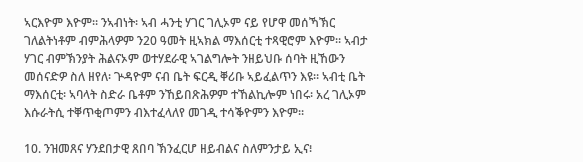ኣርእዮም እዮም። ንኣብነት፡ ኣብ ሓንቲ ሃገር ገሊኦም ናይ የሆዋ መሰኻኽር ገለልትነቶም ብምሕላዎም ን20 ዓመት ዚኣክል ማእሰርቲ ተጻዊሮም እዮም። ኣብታ ሃገር ብምኽንያት ሕልናኦም ወተሃደራዊ ኣገልግሎት ንዘይህቡ ሰባት ዚኸውን መሰናድዎ ስለ ዘየለ፡ ጕዳዮም ናብ ቤት ፍርዲ ቐሪቡ ኣይፈልጥን እዩ። ኣብቲ ቤት ማእሰርቲ፡ ኣባላት ስድራ ቤቶም ንኸይበጽሕዎም ተኸልኪሎም ነበሩ፡ አረ ገሊኦም እሱራትሲ ተቐጥቂጦምን ብእተፈላለየ መገዲ ተሳቕዮምን እዮም።

10. ንዝመጸና ሃንደበታዊ ጸበባ ኽንፈርሆ ዘይብልና ስለምንታይ ኢና፧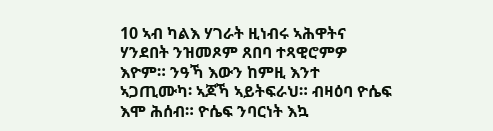10 ኣብ ካልእ ሃገራት ዚነብሩ ኣሕዋትና ሃንደበት ንዝመጾም ጸበባ ተጻዊሮምዎ እዮም። ንዓኻ እውን ከምዚ እንተ ኣጋጢሙካ፡ ኣጆኻ ኣይትፍራህ። ብዛዕባ ዮሴፍ እሞ ሕሰብ። ዮሴፍ ንባርነት እኳ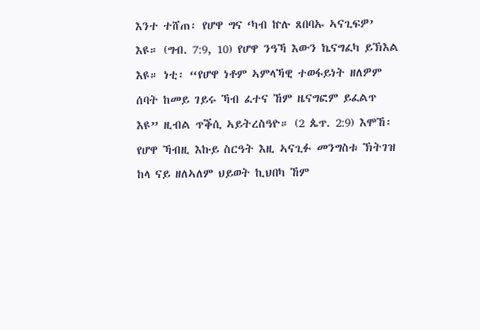እንተ ተሸጠ፡ የሆዋ ግና ‘ካብ ኵሉ ጸበባኡ ኣናጊፍዎ’ እዩ። (ግብ. 7:9, 10) የሆዋ ንዓኻ እውን ኬናግፈካ ይኽእል እዩ። ነቲ፡ “የሆዋ ነቶም ኣምላኻዊ ተወፋይነት ዘለዎም ሰባት ከመይ ገይሩ ኻብ ፈተና ኸም ዜናግፎም ይፈልጥ እዩ” ዚብል ጥቕሲ ኣይትረስዓዮ። (2 ጴጥ. 2:9) እሞኸ፡ የሆዋ ኻብዚ እኩይ ስርዓት እዚ ኣናጊፉ መንግስቱ ኽትገዝ ከላ ናይ ዘለኣለም ህይወት ኪህበካ ኸም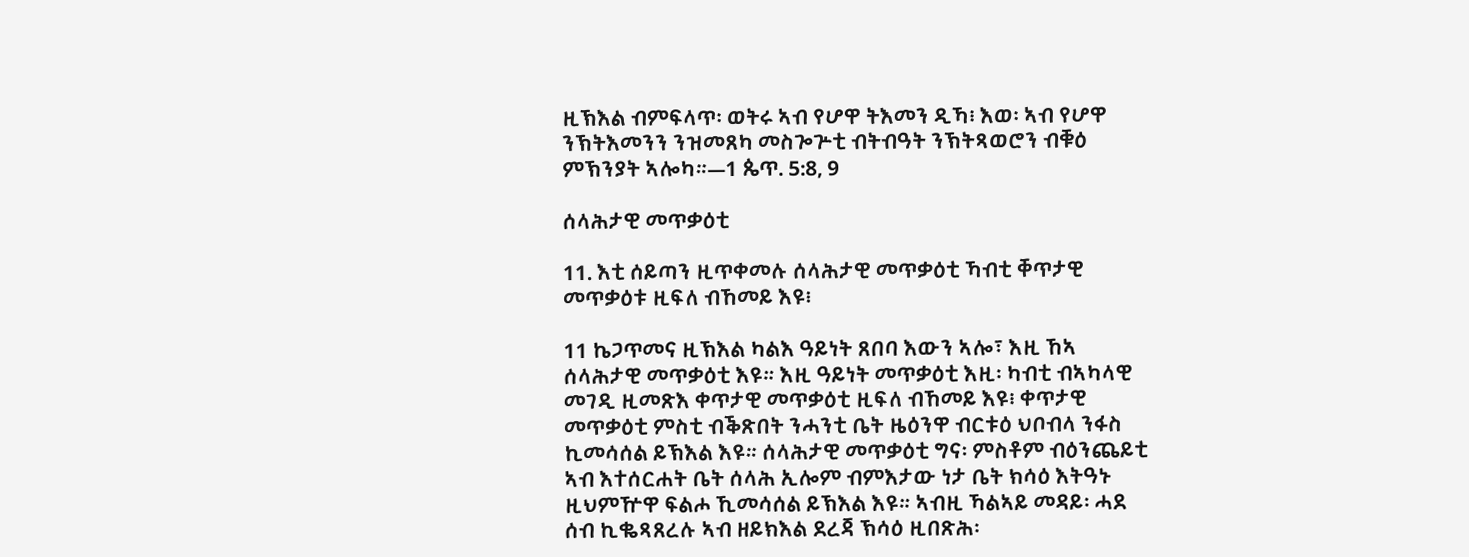ዚኽእል ብምፍላጥ፡ ወትሩ ኣብ የሆዋ ትእመን ዲኻ፧ እወ፡ ኣብ የሆዋ ንኽትእመንን ንዝመጸካ መስጐጕቲ ብትብዓት ንኽትጻወሮን ብቑዕ ምኽንያት ኣሎካ።—1 ጴጥ. 5:8, 9

ሰላሕታዊ መጥቃዕቲ

11. እቲ ሰይጣን ዚጥቀመሉ ሰላሕታዊ መጥቃዕቲ ኻብቲ ቐጥታዊ መጥቃዕቱ ዚፍለ ብኸመይ እዩ፧

11 ኬጋጥመና ዚኽእል ካልእ ዓይነት ጸበባ እውን ኣሎ፣ እዚ ኸኣ ሰላሕታዊ መጥቃዕቲ እዩ። እዚ ዓይነት መጥቃዕቲ እዚ፡ ካብቲ ብኣካላዊ መገዲ ዚመጽእ ቀጥታዊ መጥቃዕቲ ዚፍለ ብኸመይ እዩ፧ ቀጥታዊ መጥቃዕቲ ምስቲ ብቕጽበት ንሓንቲ ቤት ዜዕንዋ ብርቱዕ ህቦብላ ንፋስ ኪመሳሰል ይኽእል እዩ። ሰላሕታዊ መጥቃዕቲ ግና፡ ምስቶም ብዕንጨይቲ ኣብ እተሰርሐት ቤት ሰላሕ ኢሎም ብምእታው ነታ ቤት ክሳዕ እትዓኑ ዚህምዅዋ ፍልሖ ኺመሳሰል ይኽእል እዩ። ኣብዚ ኻልኣይ መዳይ፡ ሓደ ሰብ ኪቈጻጸረሉ ኣብ ዘይክእል ደረጃ ኽሳዕ ዚበጽሕ፡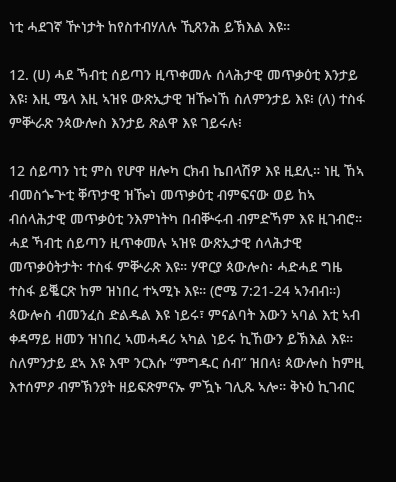ነቲ ሓደገኛ ዅነታት ከየስተብሃለሉ ኺጸንሕ ይኽእል እዩ።

12. (ሀ) ሓደ ኻብቲ ሰይጣን ዚጥቀመሉ ሰላሕታዊ መጥቃዕቲ እንታይ እዩ፧ እዚ ሜላ እዚ ኣዝዩ ውጽኢታዊ ዝዀነኸ ስለምንታይ እዩ፧ (ለ) ተስፋ ምቝራጽ ንጳውሎስ እንታይ ጽልዋ እዩ ገይሩሉ፧

12 ሰይጣን ነቲ ምስ የሆዋ ዘሎካ ርክብ ኬበላሽዎ እዩ ዚደሊ። ነዚ ኸኣ ብመስጐጕቲ ቐጥታዊ ዝዀነ መጥቃዕቲ ብምፍናው ወይ ከኣ ብሰላሕታዊ መጥቃዕቲ ንእምነትካ በብቝሩብ ብምድኻም እዩ ዚገብሮ። ሓደ ኻብቲ ሰይጣን ዚጥቀመሉ ኣዝዩ ውጽኢታዊ ሰላሕታዊ መጥቃዕትታት፡ ተስፋ ምቝራጽ እዩ። ሃዋርያ ጳውሎስ፡ ሓድሓደ ግዜ ተስፋ ይቘርጽ ከም ዝነበረ ተኣሚኑ እዩ። (ሮሜ 7:21-24 ኣንብብ።) ጳውሎስ ብመንፈስ ድልዱል እዩ ነይሩ፣ ምናልባት እውን ኣባል እቲ ኣብ ቀዳማይ ዘመን ዝነበረ ኣመሓዳሪ ኣካል ነይሩ ኪኸውን ይኽእል እዩ። ስለምንታይ ደኣ እዩ እሞ ንርእሱ “ምግዱር ሰብ” ዝበላ፧ ጳውሎስ ከምዚ እተሰምዖ ብምኽንያት ዘይፍጽምናኡ ምዃኑ ገሊጹ ኣሎ። ቅኑዕ ኪገብር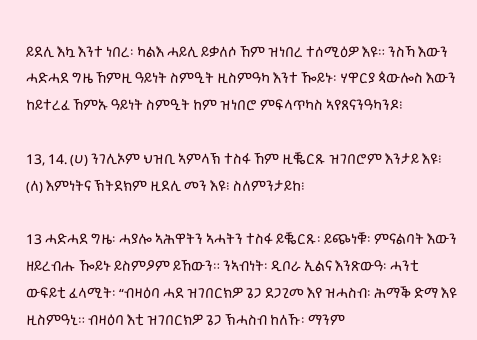ይደሊ እኳ እንተ ነበረ፡ ካልእ ሓይሊ ይቃለሶ ኸም ዝነበረ ተሰሚዕዎ እዩ። ንስኻ እውን ሓድሓደ ግዜ ኸምዚ ዓይነት ስምዒት ዚስምዓካ እንተ ዀይኑ፡ ሃዋርያ ጳውሎስ እውን ከይተረፈ ኸምኡ ዓይነት ስምዒት ከም ዝነበሮ ምፍላጥካስ ኣየጸናንዓካንዶ፧

13, 14. (ሀ) ንገሊኦም ህዝቢ ኣምላኽ ተስፋ ኸም ዚቘርጹ ዝገበሮም እንታይ እዩ፧ (ለ) እምነትና ኽትደክም ዚደሊ መን እዩ፧ ስለምንታይከ፧

13 ሓድሓደ ግዜ፡ ሓያሎ ኣሕዋትን ኣሓትን ተስፋ ይቘርጹ፡ ይጭነቑ፡ ምናልባት እውን ዘይረብሑ ዀይኑ ይስምዖም ይኸውን። ንኣብነት፡ ዲቦራ ኢልና እንጽውዓ፡ ሓንቲ ውፍይቲ ፈላሚት፡ “ብዛዕባ ሓደ ዝገበርክዎ ጌጋ ደጋጊመ እየ ዝሓስብ፡ ሕማቕ ድማ እዩ ዚስምዓኒ። ብዛዕባ እቲ ዝገበርክዎ ጌጋ ኽሓስብ ከለኹ፡ ማንም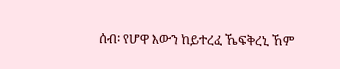ሰብ፡ የሆዋ እውን ከይተረፈ ኼፍቅረኒ ኸም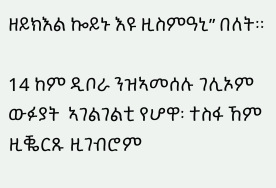ዘይክእል ኰይኑ እዩ ዚስምዓኒ” በለት።

14 ከም ዲቦራ ንዝኣመሰሉ ገሊኦም ውፉያት  ኣገልገልቲ የሆዋ፡ ተስፋ ኸም ዚቘርጹ ዚገብሮም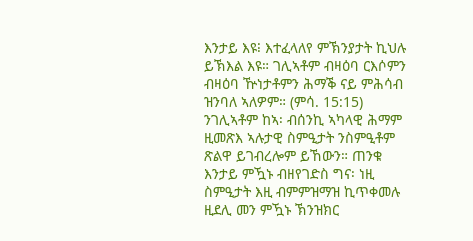እንታይ እዩ፧ እተፈላለየ ምኽንያታት ኪህሉ ይኽእል እዩ። ገሊኣቶም ብዛዕባ ርእሶምን ብዛዕባ ዅነታቶምን ሕማቕ ናይ ምሕሳብ ዝንባለ ኣለዎም። (ምሳ. 15:15) ንገሊኣቶም ከኣ፡ ብሰንኪ ኣካላዊ ሕማም ዚመጽእ ኣሉታዊ ስምዒታት ንስምዒቶም ጽልዋ ይገብረሎም ይኸውን። ጠንቁ እንታይ ምዃኑ ብዘየገድስ ግና፡ ነዚ ስምዒታት እዚ ብምምዝማዝ ኪጥቀመሉ ዚደሊ መን ምዃኑ ኽንዝክር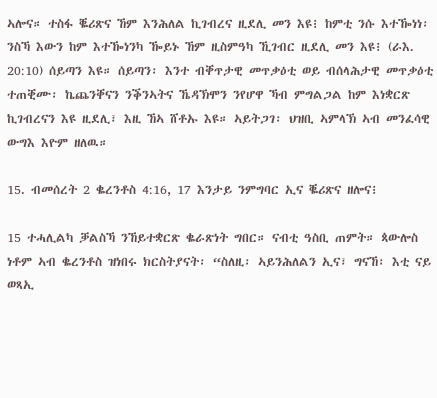ኣሎና። ተስፋ ቘሪጽና ኸም እንሕለል ኪገብረና ዚደሊ መን እዩ፧ ከምቲ ንሱ እተዀነነ፡ ንስኻ እውን ከም እተዀነንካ ዀይኑ ኸም ዚስምዓካ ኺገብር ዚደሊ መን እዩ፧ (ራእ. 20:10) ሰይጣን እዩ። ሰይጣን፡ እንተ ብቐጥታዊ መጥቃዕቲ ወይ ብሰላሕታዊ መጥቃዕቲ ተጠቒሙ፡ ኬጨንቐናን ንቕንኣትና ኼዳኽሞን ንየሆዋ ኻብ ምግልጋል ከም እነቋርጽ ኪገብረናን እዩ ዚደሊ፣ እዚ ኸኣ ሸቶኡ እዩ። ኣይትጋገ፡ ህዝቢ ኣምላኽ ኣብ መንፈሳዊ ውግእ እዮም ዘለዉ።

15. ብመሰረት 2 ቈረንቶስ 4:16, 17 እንታይ ንምግባር ኢና ቘሪጽና ዘሎና፧

15 ተሓሊልካ ቓልስኻ ንኸይተቋርጽ ቈራጽነት ግበር። ናብቲ ዓስቢ ጠምት። ጳውሎስ ነቶም ኣብ ቈረንቶስ ዝነበሩ ክርስትያናት፡ “ስለዚ፡ ኣይንሕለልን ኢና፣ ግናኸ፡ እቲ ናይ ወጻኢ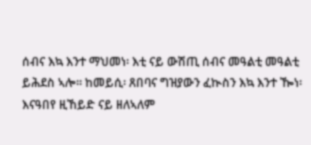ሰብና እኳ እንተ ማህመነ፡ እቲ ናይ ውሽጢ ሰብና መዓልቲ መዓልቲ ይሕደስ ኣሎ። ከመይሲ፡ ጸበባና ግዝያውን ፈኲስን እኳ እንተ ዀነ፡ እናዓበየ ዚኸይድ ናይ ዘለኣለም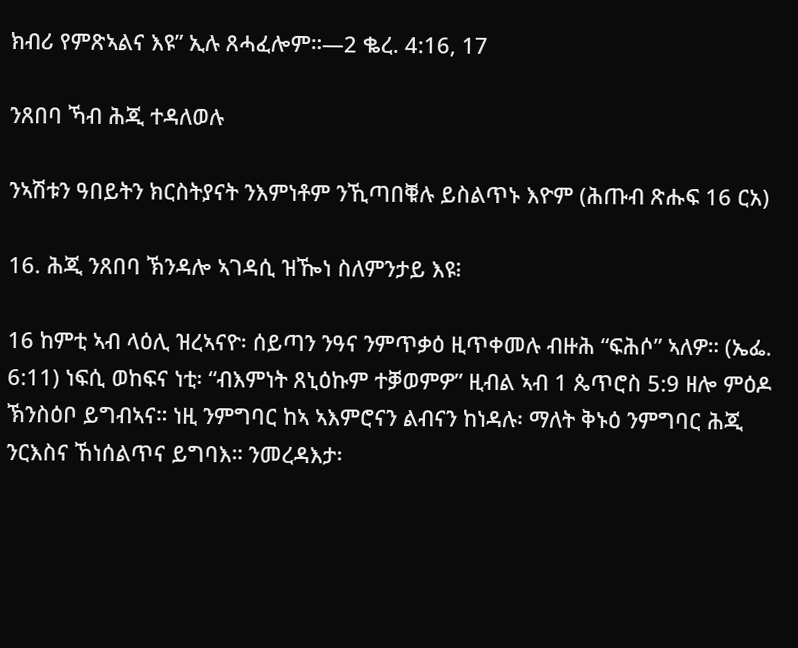ክብሪ የምጽኣልና እዩ” ኢሉ ጸሓፈሎም።—2 ቈረ. 4:16, 17

ንጸበባ ኻብ ሕጂ ተዳለወሉ

ንኣሽቱን ዓበይትን ክርስትያናት ንእምነቶም ንኺጣበቑሉ ይስልጥኑ እዮም (ሕጡብ ጽሑፍ 16 ርአ)

16. ሕጂ ንጸበባ ኽንዳሎ ኣገዳሲ ዝዀነ ስለምንታይ እዩ፧

16 ከምቲ ኣብ ላዕሊ ዝረኣናዮ፡ ሰይጣን ንዓና ንምጥቃዕ ዚጥቀመሉ ብዙሕ “ፍሕሶ” ኣለዎ። (ኤፌ. 6:11) ነፍሲ ወከፍና ነቲ፡ “ብእምነት ጸኒዕኩም ተቓወምዎ” ዚብል ኣብ 1 ጴጥሮስ 5:9 ዘሎ ምዕዶ ኽንስዕቦ ይግብኣና። ነዚ ንምግባር ከኣ ኣእምሮናን ልብናን ከነዳሉ፡ ማለት ቅኑዕ ንምግባር ሕጂ ንርእስና ኸነሰልጥና ይግባእ። ንመረዳእታ፡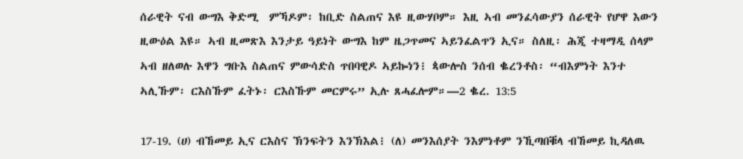ሰራዊት ናብ ውግእ ቅድሚ  ምኻዶም፡ ከቢድ ስልጠና እዩ ዚውሃቦም። እዚ ኣብ መንፈሳውያን ሰራዊት የሆዋ እውን ዚውዕል እዩ። ኣብ ዚመጽእ እንታይ ዓይነት ውግእ ከም ዜጋጥመና ኣይንፈልጥን ኢና። ስለዚ፡ ሕጂ ተዛማዲ ሰላም ኣብ ዘለወሉ እዋን ግቡእ ስልጠና ምውሳድስ ጥበባዊዶ ኣይኰነን፧ ጳውሎስ ንሰብ ቈረንቶስ፡ “ብእምነት እንተ ኣሊኹም፡ ርእስኹም ፈትኑ፡ ርእስኹም መርምሩ” ኢሉ ጸሓፈሎም።—2 ቈረ. 13:5

17-19. (ሀ) ብኸመይ ኢና ርእስና ኽንፍትን እንኽእል፧ (ለ) መንእሰያት ንእምነቶም ንኺጣበቑላ ብኸመይ ኪዳለዉ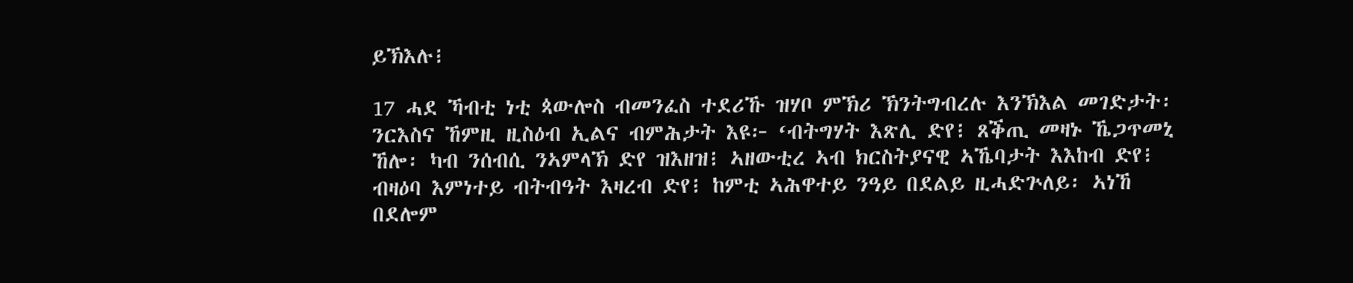ይኽእሉ፧

17 ሓደ ኻብቲ ነቲ ጳውሎስ ብመንፈስ ተደሪኹ ዝሃቦ ምኽሪ ኽንትግብረሉ እንኽእል መገድታት፡ ንርእስና ኸምዚ ዚስዕብ ኢልና ብምሕታት እዩ፦ ‘ብትግሃት እጽሊ ድየ፧ ጸቕጢ መዛኑ ኼጋጥመኒ ኸሎ፡ ካብ ንሰብሲ ንኣምላኽ ድየ ዝእዘዝ፧ ኣዘውቲረ ኣብ ክርስትያናዊ ኣኼባታት እእከብ ድየ፧ ብዛዕባ እምነተይ ብትብዓት እዛረብ ድየ፧ ከምቲ ኣሕዋተይ ንዓይ በደልይ ዚሓድጕለይ፡ ኣነኸ በደሎም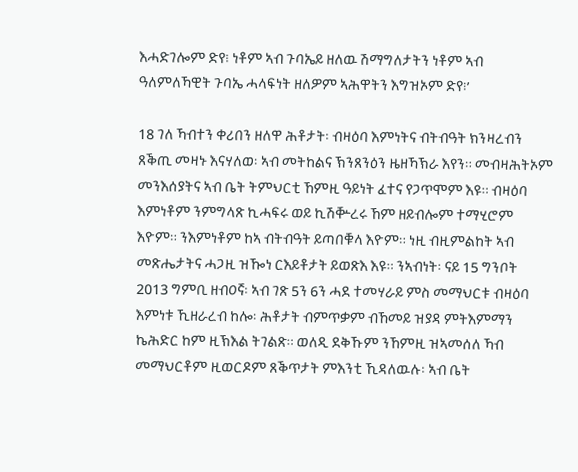እሓድገሎም ድየ፧ ነቶም ኣብ ጉባኤይ ዘለዉ ሽማግለታትን ነቶም ኣብ ዓለምለኻዊት ጉባኤ ሓላፍነት ዘለዎም ኣሕዋትን እግዝኦም ድየ፧’

18 ገለ ኻብተን ቀሪበን ዘለዋ ሕቶታት፡ ብዛዕባ እምነትና ብትብዓት ክንዛረብን ጸቕጢ መዛኑ እናሃለወ፡ ኣብ መትከልና ኽንጸንዕን ዜዘኻኽራ እየን። መብዛሕትኦም መንእሰያትና ኣብ ቤት ትምህርቲ ኸምዚ ዓይነት ፈተና የጋጥሞም እዩ። ብዛዕባ እምነቶም ንምግላጽ ኪሓፍሩ ወይ ኪሽቝረሩ ኸም ዘይብሎም ተማሂሮም እዮም። ንእምነቶም ከኣ ብትብዓት ይጣበቑላ እዮም። ነዚ ብዚምልከት ኣብ መጽሔታትና ሓጋዚ ዝዀነ ርእይቶታት ይወጽእ እዩ። ንኣብነት፡ ናይ 15 ግንቦት 2013 ግምቢ ዘብዐኛ፡ ኣብ ገጽ 5ን 6ን ሓደ ተመሃራይ ምስ መማህርቱ ብዛዕባ እምነቱ ኺዘራረብ ከሎ፡ ሕቶታት ብምጥቃም ብኸመይ ዝያዳ ምትእምማን ኬሕድር ከም ዚኽእል ትገልጽ። ወለዲ ደቅኹም ንኸምዚ ዝኣመሰለ ኻብ መማህርቶም ዚወርዶም ጸቕጥታት ምእንቲ ኺዳለዉሉ፡ ኣብ ቤት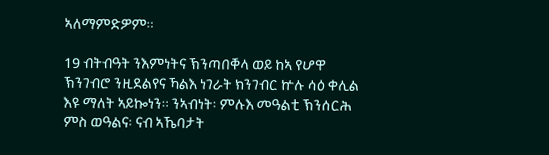ኣለማምድዎም።

19 ብትብዓት ንእምነትና ኽንጣበቐላ ወይ ከኣ የሆዋ ኽንገብሮ ንዚደልየና ኻልእ ነገራት ክንገብር ኵሉ ሳዕ ቀሊል እዩ ማለት ኣይኰነን። ንኣብነት፡ ምሉእ መዓልቲ ኽንሰርሕ ምስ ወዓልና፡ ናብ ኣኼባታት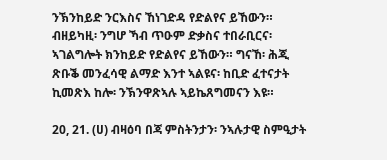ንኽንከይድ ንርእስና ኸነገድዳ የድልየና ይኸውን። ብዘይካዚ፡ ንግሆ ኻብ ጥዑም ድቃስና ተበራቢርና፡ ኣገልግሎት ክንከይድ የድልየና ይኸውን። ግናኸ፡ ሕጂ ጽቡቕ መንፈሳዊ ልማድ እንተ ኣልዩና፡ ከቢድ ፈተናታት ኪመጽእ ከሎ፡ ንኽንዋጽኣሉ ኣይኬጸግመናን እዩ።

20, 21. (ሀ) ብዛዕባ በጃ ምስትንታን፡ ንኣሉታዊ ስምዒታት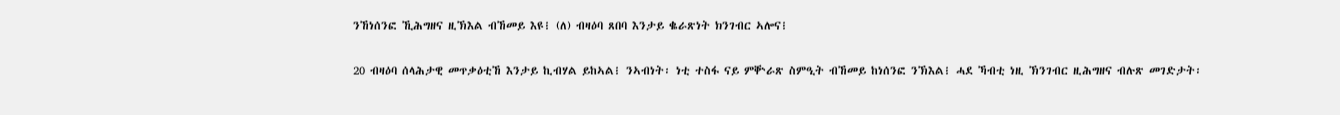ንኸነሰንፎ ኺሕግዘና ዚኽእል ብኸመይ እዩ፧ (ለ) ብዛዕባ ጸበባ እንታይ ቈራጽነት ክንገብር ኣሎና፧

20 ብዛዕባ ሰላሕታዊ መጥቃዕቲኸ እንታይ ኪብሃል ይከኣል፧ ንኣብነት፡ ነቲ ተስፋ ናይ ምቝራጽ ስምዒት ብኸመይ ከነሰንፎ ንኽእል፧ ሓደ ኻብቲ ነዚ ኽንገብር ዚሕግዘና ብሉጽ መገድታት፡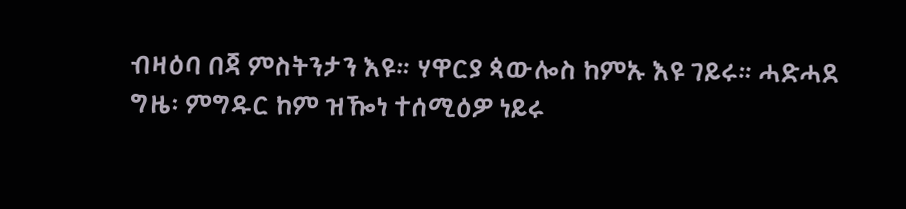ብዛዕባ በጃ ምስትንታን እዩ። ሃዋርያ ጳውሎስ ከምኡ እዩ ገይሩ። ሓድሓደ ግዜ፡ ምግዱር ከም ዝዀነ ተሰሚዕዎ ነይሩ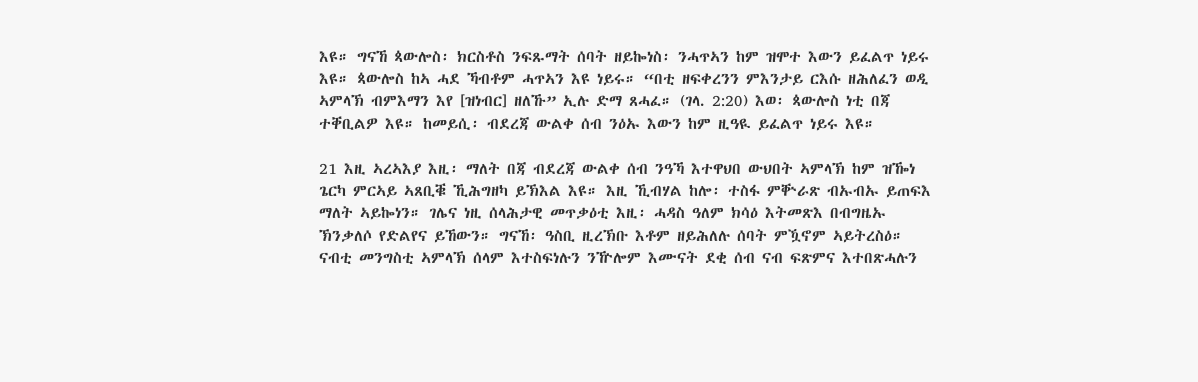እዩ። ግናኸ ጳውሎስ፡ ክርስቶስ ንፍጹማት ሰባት ዘይኰነስ፡ ንሓጥኣን ከም ዝሞተ እውን ይፈልጥ ነይሩ እዩ። ጳውሎስ ከኣ ሓደ ኻብቶም ሓጥኣን እዩ ነይሩ። “በቲ ዘፍቀረንን ምእንታይ ርእሱ ዘሕለፈን ወዲ ኣምላኽ ብምእማን እየ [ዝነብር] ዘለኹ” ኢሉ ድማ ጸሓፈ። (ገላ. 2:20) እወ፡ ጳውሎስ ነቲ በጃ ተቐቢልዎ እዩ። ከመይሲ፡ ብደረጃ ውልቀ ሰብ ንዕኡ እውን ከም ዚዓዪ ይፈልጥ ነይሩ እዩ።

21 እዚ ኣረኣእያ እዚ፡ ማለት በጃ ብደረጃ ውልቀ ሰብ ንዓኻ እተዋህበ ውህበት ኣምላኽ ከም ዝዀነ ጌርካ ምርኣይ ኣጸቢቑ ኺሕግዘካ ይኽእል እዩ። እዚ ኺብሃል ከሎ፡ ተስፋ ምቝራጽ ብኡብኡ ይጠፍእ ማለት ኣይኰነን። ገሌና ነዚ ሰላሕታዊ መጥቃዕቲ እዚ፡ ሓዳስ ዓለም ክሳዕ እትመጽእ በብግዜኡ ኽንቃለሶ የድልየና ይኸውን። ግናኸ፡ ዓስቢ ዚረኽቡ እቶም ዘይሕለሉ ሰባት ምዃኖም ኣይትረስዕ። ናብቲ መንግስቲ ኣምላኽ ሰላም እተስፍነሉን ንዅሎም እሙናት ደቂ ሰብ ናብ ፍጽምና እተበጽሓሉን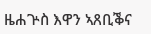ዜሐጕስ እዋን ኣጸቢቕና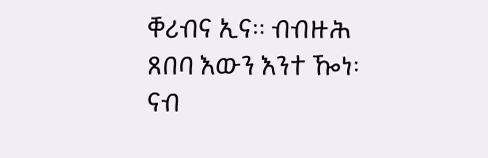ቐሪብና ኢና። ብብዙሕ ጸበባ እውን እንተ ዀነ፡ ናብ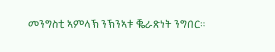መንግስቲ ኣምላኽ ንኽንኣቱ ቘራጽነት ንግበር።